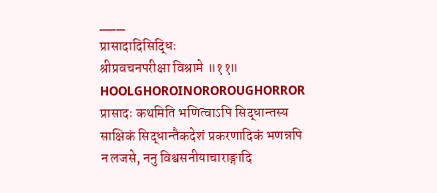___
प्रासादादिसिद्धिः
श्रीप्रवचनपरीक्षा विश्रामे ॥११॥
HOOLGHOROINOROROUGHORROR
प्रासादः कथमिति भणित्वाऽपि सिद्धान्तस्य साक्षिकं सिद्धान्तैकदेशं प्रकरणादिकं भणन्नपि न लजसे, ननु विश्वसनीयाचाराङ्गादि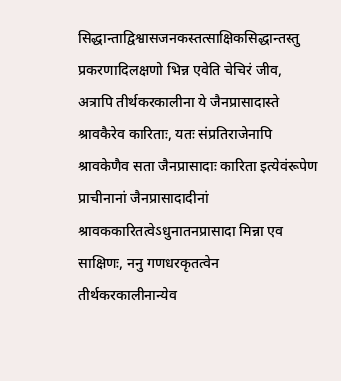सिद्धान्ताद्विश्वासजनकस्तत्साक्षिकसिद्धान्तस्तु प्रकरणादिलक्षणो भिन्न एवेति चेचिरं जीव, अत्रापि तीर्थकरकालीना ये जैनप्रासादास्ते श्रावकैरेव कारिताः, यतः संप्रतिराजेनापि श्रावकेणैव सता जैनप्रासादाः कारिता इत्येवंरूपेण प्राचीनानां जैनप्रासादादीनां श्रावककारितत्वेऽधुनातनप्रासादा मिन्ना एव साक्षिणः, ननु गणधरकृतत्वेन तीर्थकरकालीनान्येव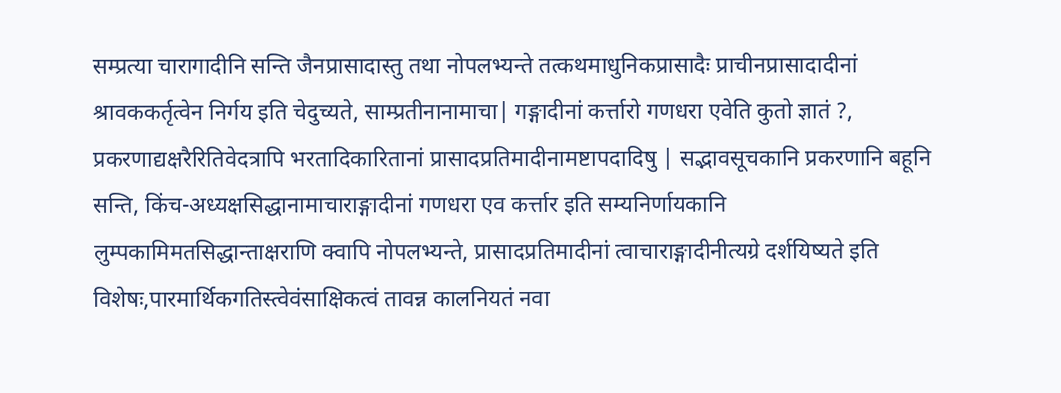सम्प्रत्या चारागादीनि सन्ति जैनप्रासादास्तु तथा नोपलभ्यन्ते तत्कथमाधुनिकप्रासादैः प्राचीनप्रासादादीनां श्रावककर्तृत्वेन निर्गय इति चेदुच्यते, साम्प्रतीनानामाचा| गङ्गादीनां कर्त्तारो गणधरा एवेति कुतो ज्ञातं ?, प्रकरणाद्यक्षरैरितिवेदत्रापि भरतादिकारितानां प्रासादप्रतिमादीनामष्टापदादिषु | सद्भावसूचकानि प्रकरणानि बहूनि सन्ति, किंच-अध्यक्षसिद्धानामाचाराङ्गादीनां गणधरा एव कर्त्तार इति सम्यनिर्णायकानि लुम्पकामिमतसिद्धान्ताक्षराणि क्वापि नोपलभ्यन्ते, प्रासादप्रतिमादीनां त्वाचाराङ्गादीनीत्यग्रे दर्शयिष्यते इति विशेषः,पारमार्थिकगतिस्त्वेवंसाक्षिकत्वं तावन्न कालनियतं नवा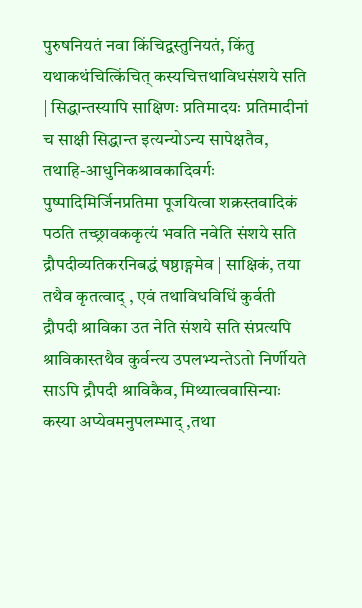पुरुषनियतं नवा किंचिद्वस्तुनियतं, किंतु यथाकथंचित्किंचित् कस्यचित्तथाविधसंशये सति | सिद्धान्तस्यापि साक्षिणः प्रतिमादयः प्रतिमादीनां च साक्षी सिद्धान्त इत्यन्योऽन्य सापेक्षतैव, तथाहि-आधुनिकश्रावकादिवर्गः
पुष्पादिमिर्जिनप्रतिमा पूजयित्वा शक्रस्तवादिकं पठति तच्छ्रावककृत्यं भवति नवेति संशये सति द्रौपदीव्यतिकरनिबद्धं षष्ठाङ्गमेव | साक्षिकं, तया तथैव कृतत्वाद् , एवं तथाविधविधिं कुर्वती द्रौपदी श्राविका उत नेति संशये सति संप्रत्यपि श्राविकास्तथैव कुर्वन्त्य उपलभ्यन्तेऽतो निर्णीयते साऽपि द्रौपदी श्राविकैव, मिथ्यात्ववासिन्याः कस्या अप्येवमनुपलम्भाद् ,तथा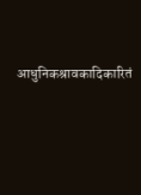आधुनिकश्रावकादिकारितं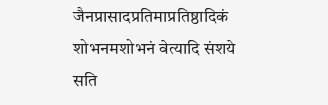जैनप्रासादप्रतिमाप्रतिष्ठादिकं शोभनमशोभनं वेत्यादि संशये सति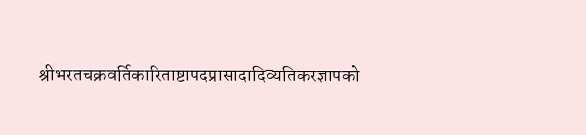श्रीभरतचक्रवर्तिकारिताष्टापदप्रासादादिव्यतिकरज्ञापको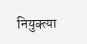नियुक्त्या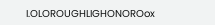I.OLOROUGHLIGHONOROox